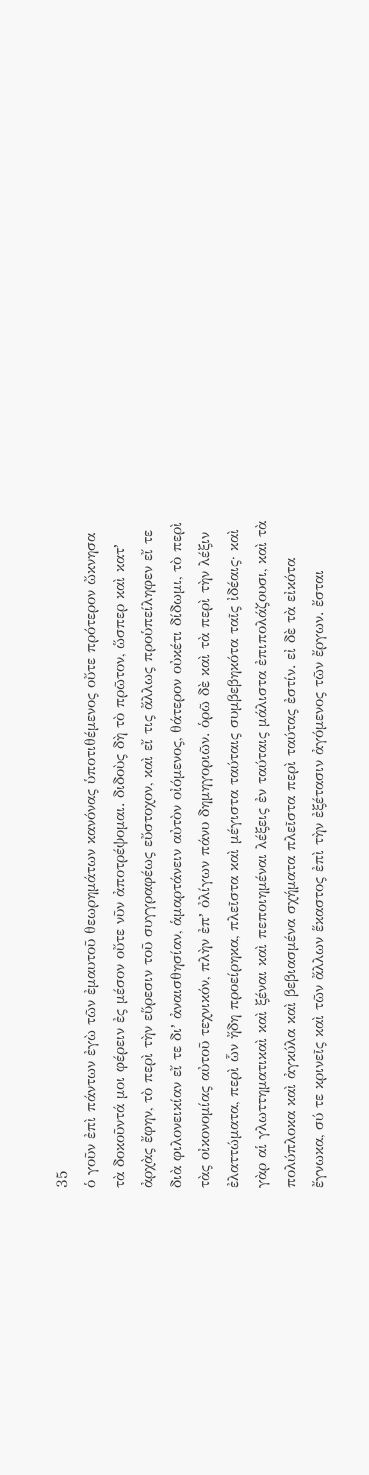35
ὁ γοῦν ἐπὶ πάντων ἐγὼ τῶν ἐμαυτοῦ θεωρημάτων κανόνας ὑποτιθέμενος οὔτε πρότερον ὤκνησα τὰ δοκοῦντά μοι φέρειν ἐς μέσον οὔτε νῦν ἀποτρέψομαι. διδοὺς δὴ τὸ πρῶτον, ὥσπερ καὶ κατʼ ἀρχὰς ἔφην, τὸ περὶ τὴν εὕρεσιν τοῦ συγγραφέως εὔστοχον, καὶ εἴ τις ἄλλως προὑπείληφεν εἴ τε διὰ φιλονεικίαν εἴ τε διʼ ἀναισθησίαν, ἁμαρτάνειν αὐτὸν οἰόμενος, θάτερον οὐκέτι δίδωμι, τὸ περὶ τὰς οἰκονομίας αὐτοῦ τεχνικόν, πλὴν ἐπʼ ὀλίγων πάνυ δημηγοριῶν. ὁρῶ δὲ καὶ τὰ περὶ τὴν λέξιν ἐλαττώματα, περὶ ὧν ἤδη προείρηκα, πλεῖστα καὶ μέγιστα ταύταις συμβεβηκότα ταῖς ἰδέαις· καὶ γὰρ αἱ γλωττηματικαὶ καὶ ξέναι καὶ πεποιημέναι λέξεις ἐν ταύταις μάλιστα ἐπιπολάζουσι, καὶ τὰ πολύπλοκα καὶ ἀγκύλα καὶ βεβιασμένα σχήματα πλεῖστα περὶ ταύτας ἐστίν. εἰ δὲ τὰ εἰκότα ἔγνωκα, σύ τε κρινεῖς καὶ τῶν ἄλλων ἕκαστος ἐπὶ τὴν ἐξέτασιν ἀγόμενος τῶν ἔργων. ἔσται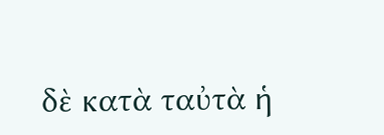δὲ κατὰ ταὐτὰ ἡ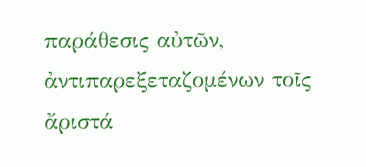παράθεσις αὐτῶν, ἀντιπαρεξεταζομένων τοῖς ἄριστά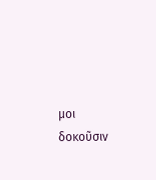μοι δοκοῦσιν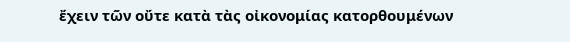ἔχειν τῶν οὔτε κατὰ τὰς οἰκονομίας κατορθουμένων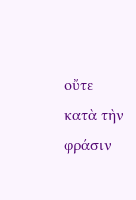οὔτε κατὰ τὴν φράσιν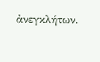ἀνεγκλήτων.